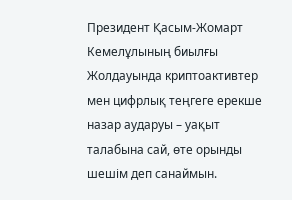Президент Қасым-Жомарт Кемелұлының биылғы Жолдауында криптоактивтер мен цифрлық теңгеге ерекше назар аударуы – уақыт талабына сай, өте орынды шешім деп санаймын.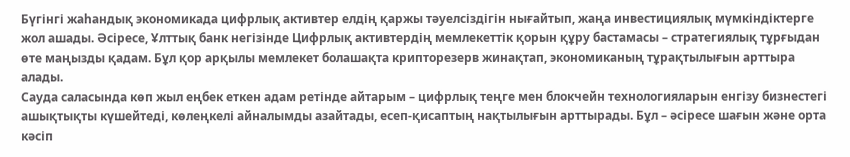Бүгінгі жаһандық экономикада цифрлық активтер елдің қаржы тәуелсіздігін нығайтып, жаңа инвестициялық мүмкіндіктерге жол ашады. Әсіресе, Ұлттық банк негізінде Цифрлық активтердің мемлекеттік қорын құру бастамасы – стратегиялық тұрғыдан өте маңызды қадам. Бұл қор арқылы мемлекет болашақта крипторезерв жинақтап, экономиканың тұрақтылығын арттыра алады.
Сауда саласында көп жыл еңбек еткен адам ретінде айтарым – цифрлық теңге мен блокчейн технологияларын енгізу бизнестегі ашықтықты күшейтеді, көлеңкелі айналымды азайтады, есеп-қисаптың нақтылығын арттырады. Бұл – әсіресе шағын және орта кәсіп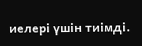иелері үшін тиімді.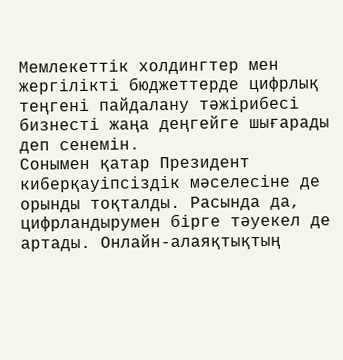Мемлекеттік холдингтер мен жергілікті бюджеттерде цифрлық теңгені пайдалану тәжірибесі бизнесті жаңа деңгейге шығарады деп сенемін.
Сонымен қатар Президент киберқауіпсіздік мәселесіне де орынды тоқталды. Расында да, цифрландырумен бірге тәуекел де артады. Онлайн-алаяқтықтың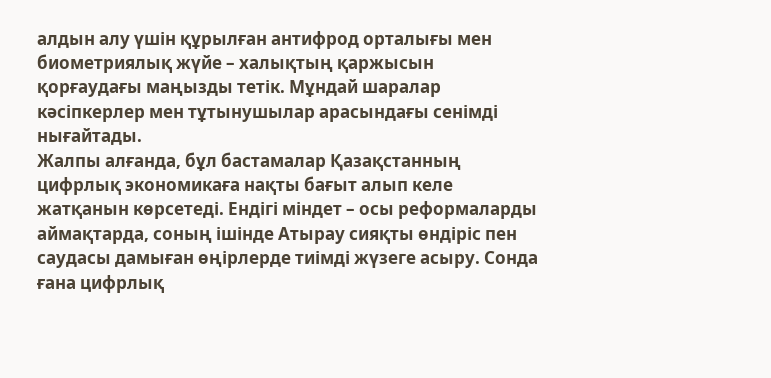алдын алу үшін құрылған антифрод орталығы мен биометриялық жүйе – халықтың қаржысын қорғаудағы маңызды тетік. Мұндай шаралар кәсіпкерлер мен тұтынушылар арасындағы сенімді нығайтады.
Жалпы алғанда, бұл бастамалар Қазақстанның цифрлық экономикаға нақты бағыт алып келе жатқанын көрсетеді. Ендігі міндет – осы реформаларды аймақтарда, соның ішінде Атырау сияқты өндіріс пен саудасы дамыған өңірлерде тиімді жүзеге асыру. Сонда ғана цифрлық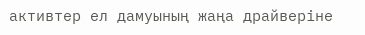активтер ел дамуының жаңа драйверіне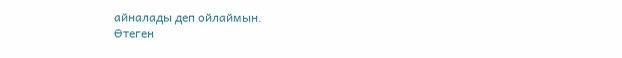айналады деп ойлаймын.
Өтеген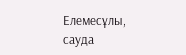Елемесұлы,
сауда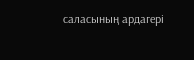саласының ардагері